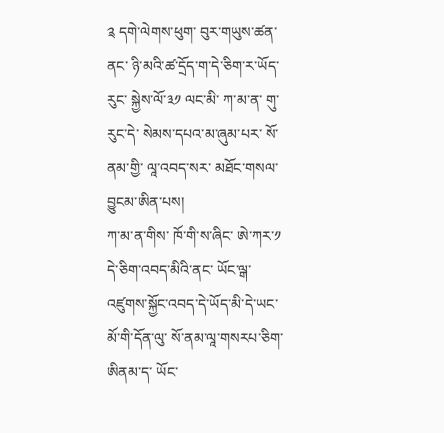༉ དགེ་ལེགས་ཕུག་ བུར་གཡུས་ཚན་ནང་ ཉི་མའི་ཚ་དྲོད་ག་དེ་ཅིག་ར་ཡོད་རུང་ སྐྱེས་ལོ་༣༡ ལང་མི་ ཀ་མ་ན་ གུ་རུང་དེ་ སེམས་དཔའ་མ་ཞུམ་པར་ སོ་ནམ་གྱི་ ལཱ་འབད་སར་ མཐོང་གསལ་བྱུངམ་ཨིན་པས།
ཀ་མ་ན་གིས་ ཁོ་གི་ས་ཞིང་ ཨེ་ཀར་༡ དེ་ཅིག་འབད་མིའི་ནང་ ཡོང་ལྒ་འཛུགས་སྐྱོང་འབད་དེ་ཡོད་མི་དེ་ཡང་ མོ་གི་དོན་ལུ་ སོ་ནམ་ལཱ་གསརཔ་ཅིག་ཨིནམ་ད་ ཡོང་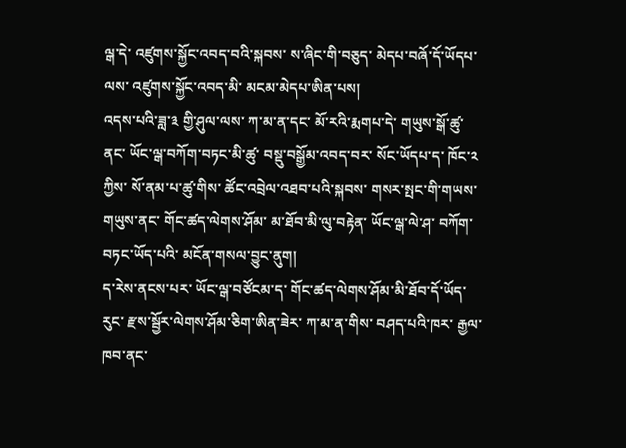ལྒ་དེ་ འཛུགས་སྐྱོང་འབད་བའི་སྐབས་ ས་ཞིང་གི་བཅུད་ མེདཔ་བཞོ་དོ་ཡོདཔ་ལས་ འཛུགས་སྐྱོང་འབད་མི་ མངམ་མེདཔ་ཨིན་པས།
འདས་པའི་ཟླ་༣ གྱི་ཤུལ་ལས་ ཀ་མ་ན་དང་ མོ་རའི་རྨགཔ་དེ་ གཡུས་སྒོ་ཚུ་ནང་ ཡོང་ལྒ་བཀོག་བཏང་མི་ཚུ་ བསྡུ་བསྒྱོམ་འབད་བར་ སོང་ཡོདཔ་ད་ ཁོང་༢ ཀྱིས་ སོ་ནམ་པ་ཚུ་གིས་ ཚོང་འབྲེལ་འཐབ་པའི་སྐབས་ གསར་སྤང་གི་གཡས་གཡུས་ནང་ གོང་ཚད་ལེགས་ཤོམ་ མ་ཐོབ་མི་ལུ་བརྟེན་ ཡོང་ལྒ་ལེ་ཤ་ བཀོག་བཏང་ཡོད་པའི་ མངོན་གསལ་བྱུང་ནུག།
ད་རེས་ནངས་པར་ ཡོང་ལྒ་བཙོངམ་ད་ གོང་ཚད་ལེགས་ཤོམ་མི་ཐོབ་དོ་ཡོད་རུང་ རྫས་སྦྱོར་ལེགས་ཤོམ་ཅིག་ཨིན་ཟེར་ ཀ་མ་ན་གིས་ བཤད་པའི་ཁར་ རྒྱལ་ཁབ་ནང་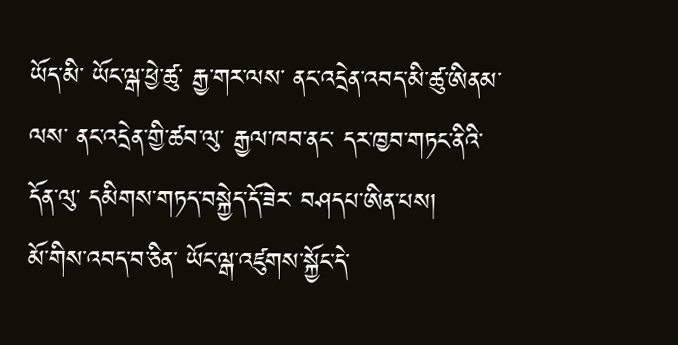ཡོད་མི་ ཡོང་ལྒ་ཕྱེ་ཚུ་ རྒྱ་གར་ལས་ ནང་འདྲེན་འབད་མི་ཚུ་ཨིནམ་ལས་ ནང་འདྲེན་གྱི་ཚབ་ལུ་ རྒྱལ་ཁབ་ནང་ དར་ཁྱབ་གཏང་ནིའི་དོན་ལུ་ དམིགས་གཏད་བསྐྱེད་དོ་ཟེར་ བཤདཔ་ཨིན་པས།
མོ་གིས་འབད་བ་ཅིན་ ཡོང་ལྒ་འཛུགས་སྐྱོང་དེ་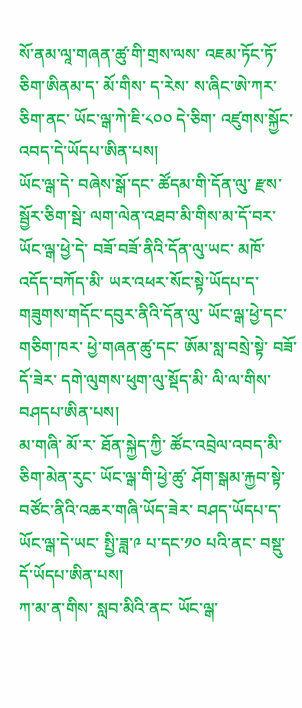སོ་ནམ་ལཱ་གཞན་ཚུ་གི་གྲས་ལས་ འཇམ་ཏོང་ཏོ་ཅིག་ཨིནམ་ད་ མོ་གིས་ ད་རེས་ ས་ཞིང་ཨེ་ཀར་ཅིག་ནང་ ཡོང་ལྒ་ཀེ་ཇི་༨༠༠ དེ་ཅིག་ འཛུགས་སྐྱོང་འབད་དེ་ཡོདཔ་ཨིན་པས།
ཡོང་ལྒ་དེ་ བཞེས་སྒོ་དང་ ཚོདམ་གི་དོན་ལུ་ རྫས་སྦྱོར་ཅིག་སྦེ་ ལག་ལེན་འཐབ་མི་གིས་མ་དོ་བར་ ཡོང་ལྒ་ཕྱེ་དེ་ བཟོ་བཟོ་ནིའི་དོན་ལུ་ཡང་ མཁོ་འདོད་བཀོད་མི་ ཡར་འཕར་སོང་སྟེ་ཡོདཔ་ད་ གཟུགས་གདོང་དབུར་ནིའི་དོན་ལུ་ ཡོང་ལྒ་ཕྱེ་དང་གཅིག་ཁར་ ཕྱེ་གཞན་ཚུ་དང་ ཨོམ་སླ་བསྲེ་སྟེ་ བཟོ་དོ་ཟེར་ དགེ་ལུགས་ཕུག་ལུ་སྡོད་མི་ ལི་ལ་གིས་ བཤདཔ་ཨིན་པས།
མ་གཞི་ མོ་ར་ ཐོན་སྐྱེད་ཀྱི་ ཚོང་འབྲེལ་འབད་མི་ཅིག་མེན་རུང་ ཡོང་ལྒ་གི་ཕྱེ་ཚུ་ ཤོག་སྒམ་རྐྱབ་སྟེ་ བཙོང་ནིའི་འཆར་གཞི་ཡོད་ཟེར་ བཤད་ཡོདཔ་ད་ ཡོང་ལྒ་དེ་ཡང་ སྤྱི་ཟླ་༩ པ་དང་༡༠ པའི་ནང་ བསྡུ་དོ་ཡོདཔ་ཨིན་པས།
ཀ་མ་ན་གིས་ སླབ་མིའི་ནང་ ཡོང་ལྒ་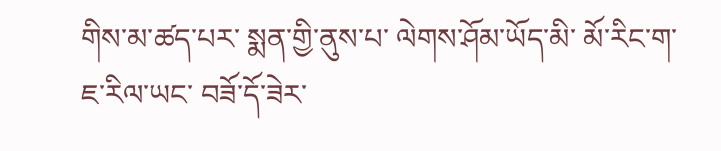གིས་མ་ཚད་པར་ སྨན་གྱི་ནུས་པ་ ལེགས་ཤོམ་ཡོད་མི་ མོ་རིང་ག་ཇ་རིལ་ཡང་ བཟོ་དོ་ཟེར་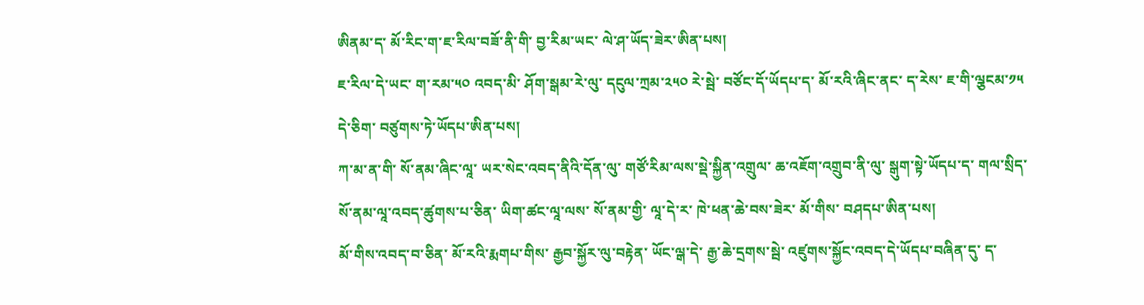ཨིནམ་ད་ མོ་རིང་ག་ཇ་རིལ་བཟོ་ནི་གི་ བྱ་རིམ་ཡང་ ལེ་ཤ་ཡོད་ཟེར་ཨིན་པས།
ཇ་རིལ་དེ་ཡང་ ག་རམ་༥༠ འབད་མི་ ཤོག་སྒམ་རེ་ལུ་ དངུལ་ཀྲམ་༢༥༠ རེ་སྦེ་ བཙོང་དོ་ཡོདཔ་ད་ མོ་རའི་ཞིང་ནང་ ད་རེས་ ཇ་གི་ལྕངམ་༡༥ དེ་ཅིག་ བཙུགས་ཏེ་ཡོདཔ་ཨིན་པས།
ཀ་མ་ན་གི་ སོ་ནམ་ཞིང་ལཱ་ ཡར་སེང་འབད་ནིའི་དོན་ལུ་ གཙོ་རིམ་ལས་སྡེ་སྐྱིན་འགྲུལ་ ཆ་འཇོག་འགྲུབ་ནི་ལུ་ སྒུག་སྟེ་ཡོདཔ་ད་ གལ་སྲིད་ སོ་ནམ་ལཱ་འབད་ཚུགས་པ་ཅིན་ ཡིག་ཚང་ལཱ་ལས་ སོ་ནམ་གྱི་ ལཱ་དེ་ར་ ཁེ་ཕན་ཆེ་བས་ཟེར་ མོ་གིས་ བཤདཔ་ཨིན་པས།
མོ་གིས་འབད་བ་ཅིན་ མོ་རའི་རྨགཔ་གིས་ རྒྱབ་སྐྱོར་ལུ་བརྟེན་ ཡོང་ལྒ་དེ་ རྒྱ་ཆེ་དྲགས་སྦེ་ འཛུགས་སྐྱོང་འབད་དེ་ཡོདཔ་བཞིན་དུ་ ད་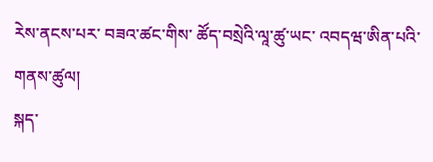རེས་ནངས་པར་ བཟའ་ཚང་གིས་ ཚོད་བསྲེའི་ལཱ་ཚུ་ཡང་ འབདཝ་ཨིན་པའི་གནས་ཚུལ།
སྐད་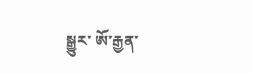སྒྱུར་ ཨོ་རྒྱན་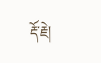རྡོ་རྗེ།